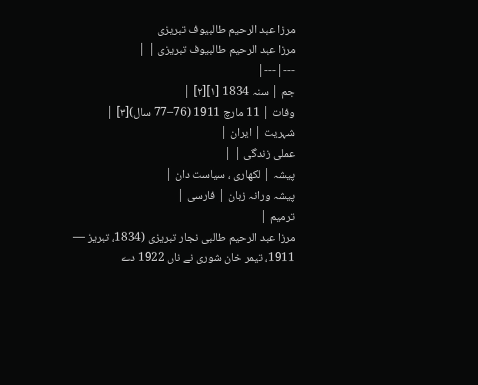مرزا عبد الرحیم طالبیوف تبریزی
مرزا عبد الرحیم طالبیوف تبریزی | |
---|---|
جم | سنہ 1834 [۱][۲] |
وفات | 11 مارچ 1911 (76–77 سال)[۳] |
شہریت | ایران |
عملی زندگی | |
پیشہ | لکھاری ، سیاست دان |
پیشہ ورانہ زبان | فارسی |
ترمیم |
مرزا عبد الرحیم طالبی نجار تبریزی (1834، تبریز — 1911، تیمر خان شوری نے ناں 1922 دے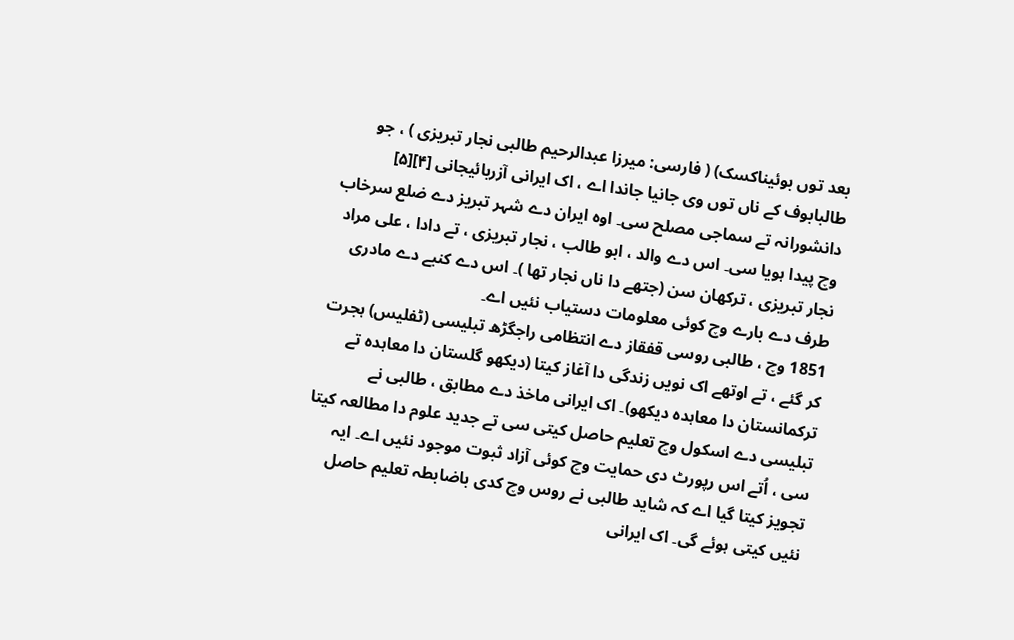بعد توں بوئیناکسک) ( فارسی: ميرزا عبدالرحیم طالبی نجار تبریزی ) ، جو طالبابوف کے ناں توں وی جانیا جاندا اے ، اک ایرانی آزربائیجانی [۴][۵] دانشورانہ تے سماجی مصلح سی۔ اوہ ایران دے شہر تبریز دے ضلع سرخاب وچ پیدا ہويا سی۔ اس دے والد ، ابو طالب ، نجار تبریزی ، تے دادا ، علی مراد نجار تبریزی ، ترکھان سن (جتھے دا ناں نجار تھا )۔ اس دے کنبے دے مادری طرف دے بارے وچ کوئی معلومات دستیاب نئيں اے۔
1851 وچ ، طالبی روسی قفقاز دے انتظامی راجگڑھ تبلیسی (ٹفلیس) ہجرت کر گئے ، تے اوتھے اک نويں زندگی دا آغاز کيتا (دیکھو گلستان دا معاہدہ تے ترکمانستان دا معاہدہ دیکھو)۔ اک ایرانی ماخذ دے مطابق ، طالبی نے تبلیسی دے اسکول وچ تعلیم حاصل کيتی سی تے جدید علوم دا مطالعہ کيتا سی ، اُتے اس رپورٹ دی حمایت وچ کوئی آزاد ثبوت موجود نئيں اے۔ ایہ تجویز کيتا گیا اے کہ شاید طالبی نے روس وچ کدی باضابطہ تعلیم حاصل نئيں کيتی ہوئے گی۔ اک ایرانی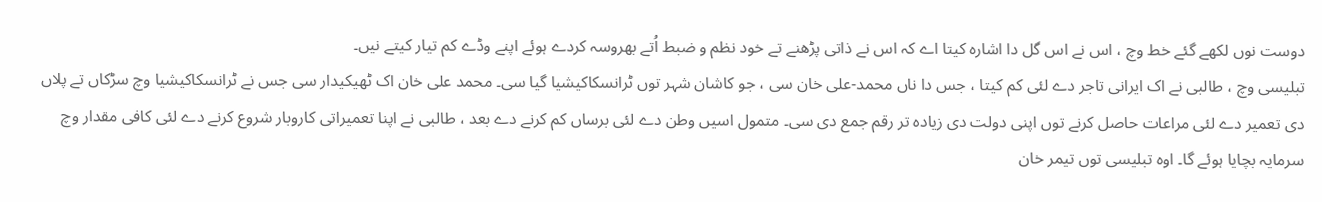دوست نوں لکھے گئے خط وچ ، اس نے اس گل دا اشارہ کيتا اے کہ اس نے ذاتی پڑھنے تے خود نظم و ضبط اُتے بھروسہ کردے ہوئے اپنے وڈے کم تیار کیتے نيں۔
تبلیسی وچ ، طالبی نے اک ایرانی تاجر دے لئی کم کيتا ، جس دا ناں محمد-علی خان سی ، جو کاشان شہر توں ٹرانسکاکیشیا گیا سی۔ محمد علی خان اک ٹھیکیدار سی جس نے ٹرانسکاکیشیا وچ سڑکاں تے پلاں دی تعمیر دے لئی مراعات حاصل کرنے توں اپنی دولت دی زیادہ تر رقم جمع دی سی۔ متمول اسيں وطن دے لئی برساں کم کرنے دے بعد ، طالبی نے اپنا تعمیراتی کاروبار شروع کرنے دے لئی کافی مقدار وچ سرمایہ بچایا ہوئے گا۔ اوہ تبلیسی توں تیمر خان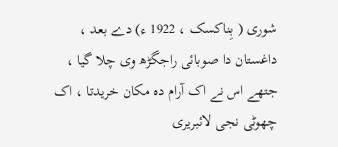شوری ( بِناکسک ، 1922 ء) دے بعد ، داغستان دا صوبائی راجگڑھ وی چلا گیا ، جتھے اس نے اک آرام دہ مکان خریدتا ، اک چھوٹی نجی لائبریری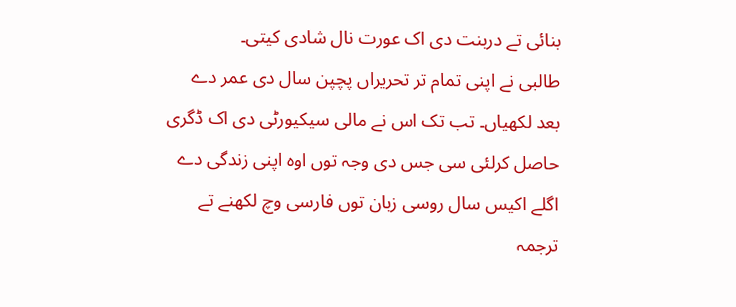بنائی تے دربنت دی اک عورت نال شادی کيتی۔
طالبی نے اپنی تمام تر تحریراں پچپن سال دی عمر دے بعد لکھياں۔ تب تک اس نے مالی سیکیورٹی دی اک ڈگری حاصل کرلئی سی جس دی وجہ توں اوہ اپنی زندگی دے اگلے اکیس سال روسی زبان توں فارسی وچ لکھنے تے ترجمہ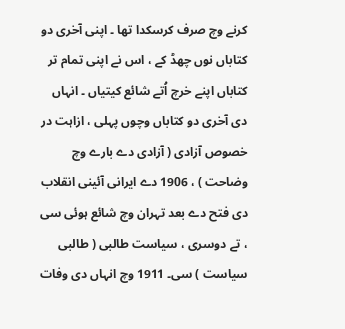کرنے وچ صرف کرسکدا تھا ۔ اپنی آخری دو کتاباں نوں چھڈ کے ، اس نے اپنی تمام تر کتاباں اپنے خرچ اُتے شائع کيتیاں ۔ انہاں دی آخری دو کتاباں وچوں پہلی ، ازاہت در خصوص آزادی ( آزادی دے بارے وچ وضاحت ) ، 1906 دے ایرانی آئینی انقلاب دی فتح دے بعد تہران وچ شائع ہوئی سی ، تے دوسری ، سیاست طالبی ( طالبی سیاست ) سی۔ 1911 وچ انہاں دی وفات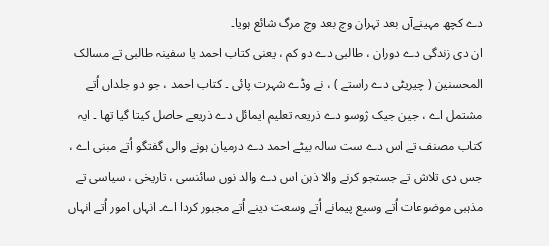دے کچھ مہینےآں بعد تہران وچ بعد وچ مرگ شائع ہويا۔
ان دی زندگی دے دوران ، طالبی دے دو کم ، یعنی کتاب احمد یا سفینہ طالبی تے مسالک المحسنین ( چیریٹی دے راستے ) ، نے وڈے شہرت پائی ۔ کتاب احمد ، جو دو جلداں اُتے مشتمل اے ، جین جیک ژوسو دے ذریعہ تعلیم ایمائل دے ذریعے حاصل کيتا گیا تھا ۔ ایہ کتاب مصنف تے اس دے ست سالہ بیٹے احمد دے درمیان ہونے والی گفتگو اُتے مبنی اے ، جس دی تلاش تے جستجو کرنے والا ذہن اس دے والد نوں سائنسی ، تاریخی ، سیاسی تے مذہبی موضوعات اُتے وسیع پیمانے اُتے وسعت دینے اُتے مجبور کردا اے۔ انہاں امور اُتے انہاں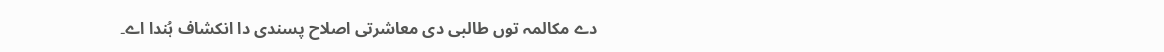دے مکالمہ توں طالبی دی معاشرتی اصلاح پسندی دا انکشاف ہُندا اے۔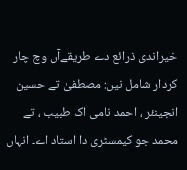خیراندی ذرائع دے طریقےآں وچ چار کردار شامل نيں: مصطفیٰ تے حسین انجینئر ، احمد نامی اک طبیب ، تے محمد جو کیمسٹری دا استاد اے۔ انہاں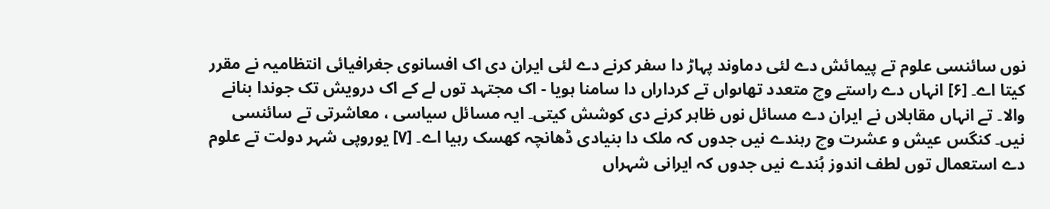نوں سائنسی علوم تے پیمائش دے لئی دماوند پہاڑ دا سفر کرنے دے لئی ایران دی اک افسانوی جغرافیائی انتظامیہ نے مقرر کيتا اے۔ [۶] انہاں دے راستے وچ متعدد تھاںواں تے کرداراں دا سامنا ہويا - اک مجتہد توں لے کے اک درویش تک جوندا بنانے والا۔ تے انہاں مقابلاں نے ایران دے مسائل نوں ظاہر کرنے دی کوشش کيتی۔ ایہ مسائل سیاسی ، معاشرتی تے سائنسی نيں۔ کنگس عیش و عشرت وچ رہندے نيں جدوں کہ ملک دا بنیادی ڈھانچہ کھسک رہیا اے۔ [۷] یوروپی شہر دولت تے علوم دے استعمال توں لطف اندوز ہُندے نيں جدوں کہ ایرانی شہراں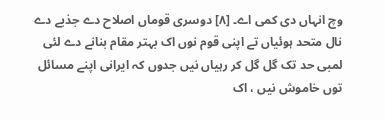وچ انہاں دی کمی اے۔ [۸] دوسری قوماں اصلاح دے جذبے دے نال متحد ہوئیاں تے اپنی قوم نوں اک بہتر مقام بنانے دے لئی لمبی حد تک گل گل کر رہیاں نيں جدوں کہ ایرانی اپنے مسائل توں خاموش نيں ، اک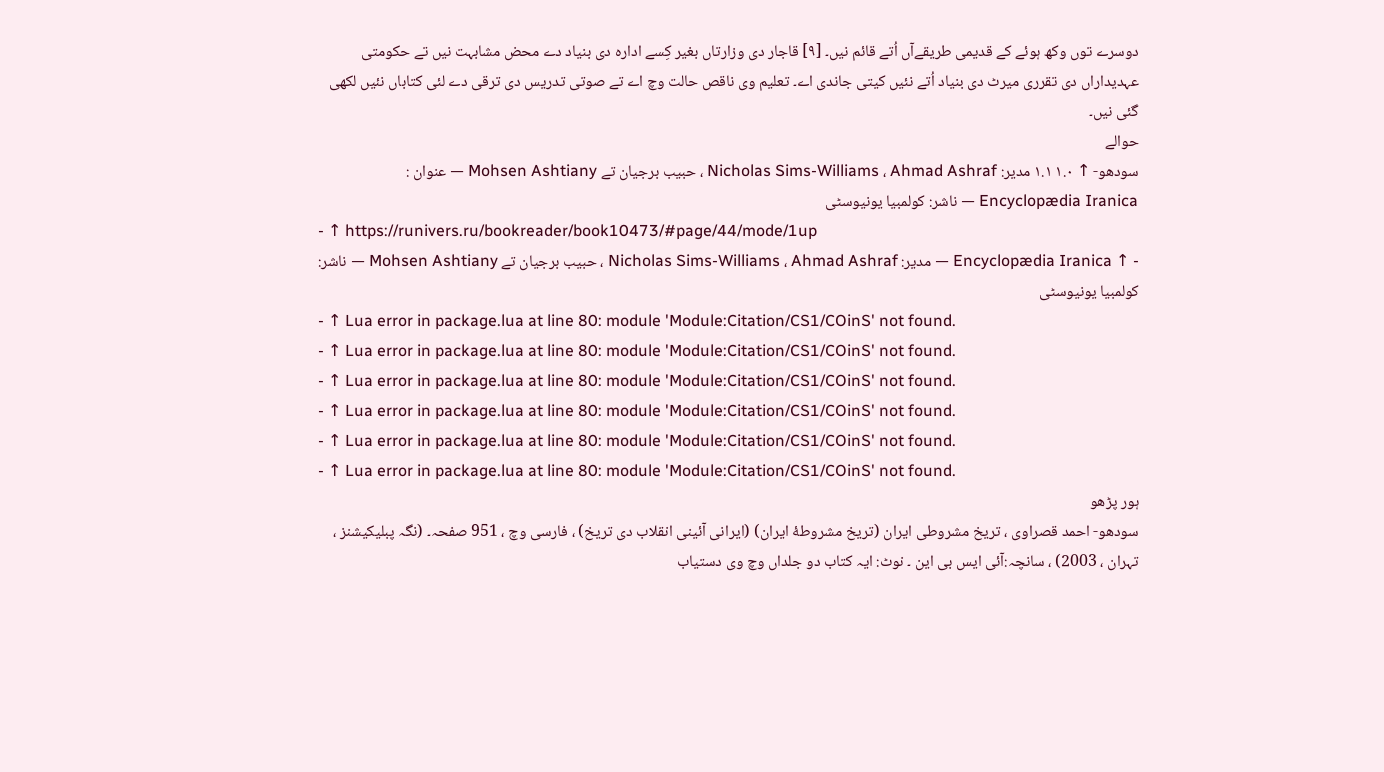دوسرے توں وکھ ہوئے کے قدیمی طریقےآں اُتے قائم نيں۔ [۹] قاجار دی وزارتاں بغیر کِسے ادارہ دی بنیاد دے محض مشابہت نيں تے حکومتی عہدیداراں دی تقرری میرٹ دی بنیاد اُتے نئيں کيتی جاندی اے۔ تعلیم وی ناقص حالت وچ اے تے صوتی تدریس دی ترقی دے لئی کتاباں نئيں لکھی گئی نيں۔
حوالے
سودھو- ↑ ۱.۰ ۱.۱ مدیر: Nicholas Sims-Williams ، Ahmad Ashraf ، حبیب برجیان تے Mohsen Ashtiany — عنوان : Encyclopædia Iranica — ناشر: کولمبیا یونیوسٹی
- ↑ https://runivers.ru/bookreader/book10473/#page/44/mode/1up
- ↑ Encyclopædia Iranica — مدیر: Nicholas Sims-Williams ، Ahmad Ashraf ، حبیب برجیان تے Mohsen Ashtiany — ناشر: کولمبیا یونیوسٹی
- ↑ Lua error in package.lua at line 80: module 'Module:Citation/CS1/COinS' not found.
- ↑ Lua error in package.lua at line 80: module 'Module:Citation/CS1/COinS' not found.
- ↑ Lua error in package.lua at line 80: module 'Module:Citation/CS1/COinS' not found.
- ↑ Lua error in package.lua at line 80: module 'Module:Citation/CS1/COinS' not found.
- ↑ Lua error in package.lua at line 80: module 'Module:Citation/CS1/COinS' not found.
- ↑ Lua error in package.lua at line 80: module 'Module:Citation/CS1/COinS' not found.
ہور پڑھو
سودھو- احمد قصراوی ، تریخ مشروطی ایران (تریخ مشروطهٔ ایران) (ایرانی آئینی انقلاب دی تریخ) ، فارسی وچ ، 951 صفحہ۔ (نگہ پبلیکیشنز ، تہران ، 2003) ، سانچہ:آئی ایس بی این ۔ نوٹ: ایہ کتاب دو جلداں وچ وی دستیاب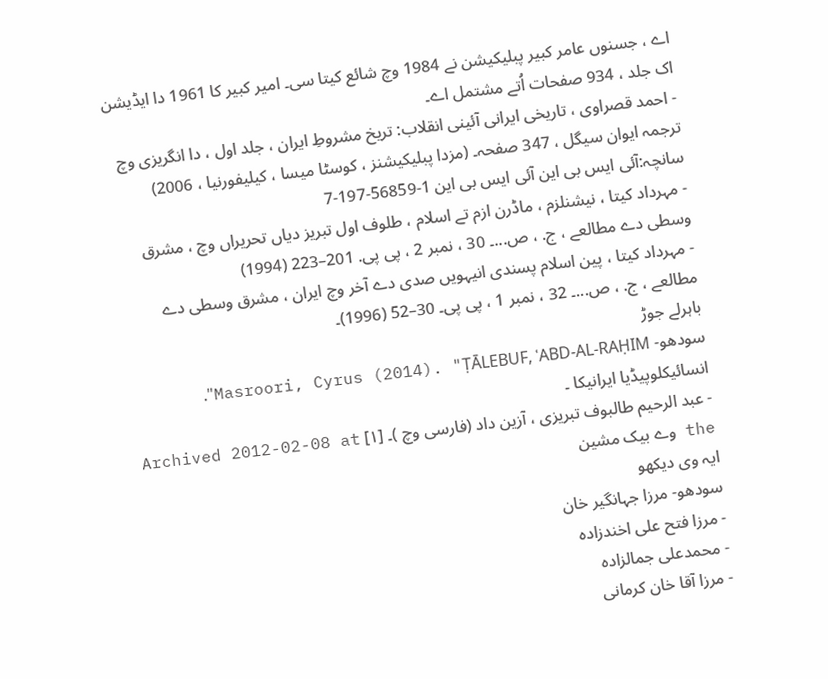اے ، جسنوں عامر کبیر پبلیکیشن نے 1984 وچ شائع کيتا سی۔ امیر کبیر کا 1961 دا ایڈیشن اک جلد ، 934 صفحات اُتے مشتمل اے۔
- احمد قصراوی ، تاریخی ایرانی آئینی انقلاب: تریخ مشروطِ ایران ، جلد اول ، دا انگریزی وچ ترجمہ ایوان سیگل ، 347 صفحہ۔ (مزدا پبلیکیشنز ، کوسٹا میسا ، کیلیفورنیا ، 2006) سانچہ:آئی ایس بی این آئی ایس بی این 1-56859-197-7
- مہرداد کيتا ، نیشنلزم ، ماڈرن ازم تے اسلام ، طلوف اول تبریز دیاں تحریراں وچ ، مشرق وسطی دے مطالعے ، ج. ، ص...۔ 30 ، نمبر 2 ، پی پی. 201–223 (1994)
- مہرداد کيتا ، پین اسلام پسندی انیہويں صدی دے آخر وچ ایران ، مشرق وسطی دے مطالعے ، ج. ، ص...۔ 32 ، نمبر 1 ، پی پی۔ 30–52 (1996)۔
باہرلے جوڑ
سودھو- Masroori, Cyrus (2014). "ṬĀLEBUF, ʿABD-AL-RAḤIM". انسائیکلوپیڈیا ایرانیکا ۔
- عبد الرحیم طالبوف تبریزی ، آزین داد (فارسی وچ )۔ [۱] Archived 2012-02-08 at the وے بیک مشین
ایہ وی دیکھو
سودھو- مرزا جہانگیر خان
- مرزا فتح علی اخندزادہ
- محمدعلی جمالزادہ
- مرزا آقا خان کرمانی